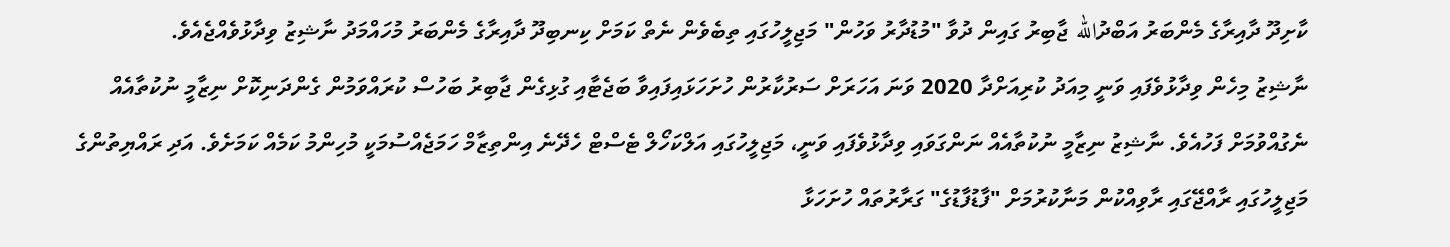ކާށިދޫ ދާއިރާގެ މެންބަރު އަބްދުالله ޖާބިރު ގައިން ދުވާ "މުޑުދާރު ވަހުން" މަޖިލީހުގައި ތިބެވެން ނެތް ކަމަށް ކިނބިދޫ ދާއިރާގެ މެންބަރު މުހައްމަދު ނާޝިޒު ވިދާޅުވެއްޖެއެވެ.
ނާޝިޒު މިހެން ވިދާޅުވެފައި ވަނީ މިއަދު ކުރިއަށްދާ 2020 ވަނަ އަހަރަށް ސަރުކާރުން ހުށަހަޅައިފައިވާ ބަޖެޓާއި ގުޅިގެން ޖާބިރު ބަހުސް ކުރައްވަމުން ގެންދަނިކޮށް ނިޒާމީ ނުކުތާއެއް ނެގުއްވުމަށް ފަހުއެވެ. ނާޝިޒު ނިޒާމީ ނުކުތާއެއް ނަންގަވައި ވިދާޅުވެފައި ވަނީ، މަޖިލީހުގައި އަލްކަހޯލް ޓެސްޓް ހެދޭނެ އިންތިޒާމް ހަމަޖެއްސުމަކީ މުހިންމު ކަމެއް ކަމަށެވެ. އަދި ރައްޔިތުންގެ މަޖިލީހުގައި ރާއްޖޭގައި ރާވިއްކުން މަނާކުރުމަށް "ފާޑުފާޑުގެ" ގަރާރުތައް ހުށަހަޅާ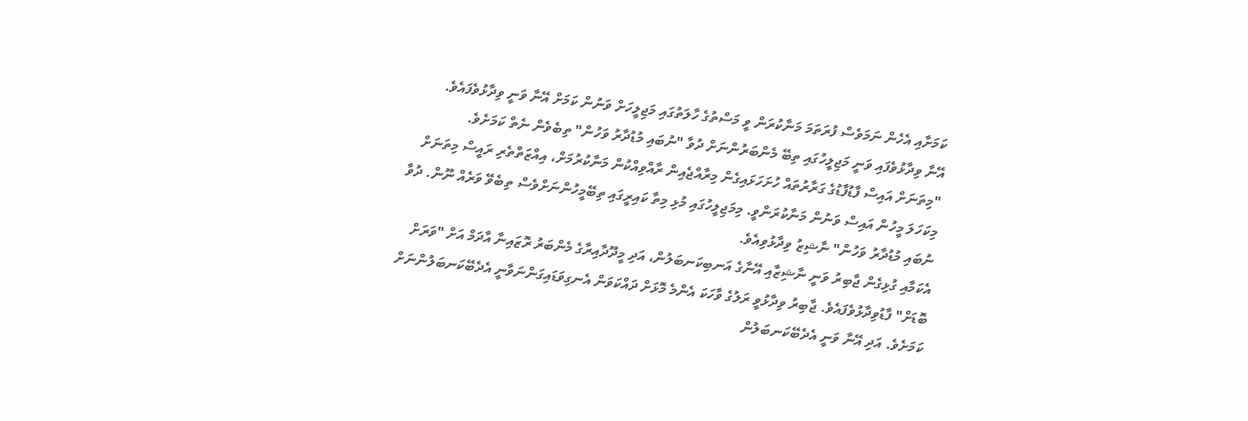ކަމަށާއި އެހެން ނަމަވެސް ފުރަތަމަ މަނާކުރަން ވީ މަސްތުގެ ހާލަތުގައި މަޖިލީހަށް ވަނުން ކަމަށް އޭނާ ވަނީ ވިދާޅުވެފައެވެ.
އޭނާ ވިދާޅުވެފައި ވަނީ މަޖިލީހުގައި ތިބޭ މެންބަރުންނަށް ދުވާ "ނުބައި މުޑުދާރު ވަހުން" ތިބެވެން ނެތް ކަމަށެވެ.
"މިތަނަށް އައިސް ފާޑުފާޑުގެ ގަރާރުތައް ހުށަހަޅައިގެން މިރާއްޖެއިން ރާއްވިއްކުން މަނާކުރުމަށް، އިއްޒަތްތެރި ރައީސް މިތަނަށް މިކަހަލަ މީހުން އައިސް ވަނުން މަނާކުރަންވީ. މިމަޖިލީހުގައި މުޅި މިތާ ކައިރީގައި ތިބޭމީހުންނަށްވެސް ތިބެވޭ ވަރެއް ނޫން. ދުވާ ނުބައި މުޑުދާރު ވަހުން" ނާޝިޒު ވިދާޅުވިއެވެ.
އެކަމާއި ގުޅިގެން ޖާބިރު ވަނީ ނާޝިޒާއި އޭނާގެ އަނބިކަނބަލުން، އަދި މީދޫދާއިރާގެ މެންބަރު ރޮޒައިނާ އާދަމް އަށް "ވަރަށް ބޮޑަށް" ފާޑުވިދާޅުވެފައެވެ. ޖާބިރު ވިދާޅުވީ ރަލުގެ ވާހަކަ އެންމެ މޮޅަށް ދައްކަވަން އެނގިވަޑައިގަންނަވާނީ އެދެބޭކަނބަލުންނަށް ކަމަށެވެ. އަދި އޭނާ ވަނީ އެދެބޭކަނބަލުން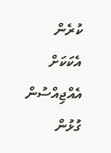ކުރެން އެކަކަށް އެއްޖިއްސުން ގުޅުން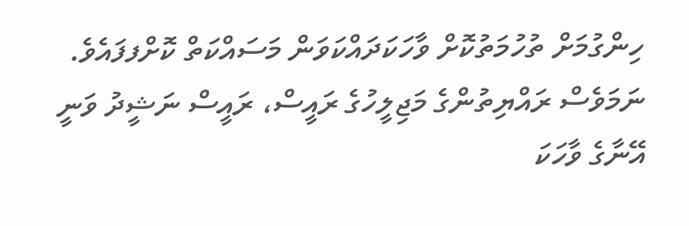ހިންގުމަށް ތުހުމަތުކޮށް ވާހަކަދައްކަވަން މަސައްކަތް ކޮށްފފައެވެ. ނަމަވެސް ރައްޔިތުންގެ މަޖިލީހުގެ ރައީސް، ރައީސް ނަޝީދު ވަނީ އޭނާގެ ވާހަކަ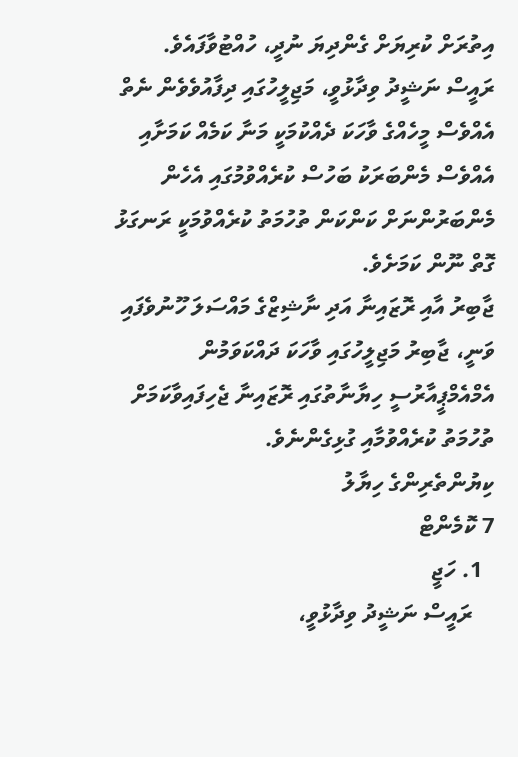އިތުރަށް ކުރިޔަށް ގެންދިޔަ ނުދީ، ހުއްޓުވާފައެވެ.
ރައީސް ނަޝީދު ވިދާޅުވީ، މަޖިލީހުގައި ދިފާއުވެވެން ނެތް އެއްވެސް މީހެއްގެ ވާހަކަ ދެއްކުމަކީ މަނާ ކަމެއް ކަމަށާއި އެއްވެސް މެންބަރަކު ބަހުސް ކުރެއްވުމުގައި އެހެން މެންބަރުންނަށް ކަންކަން ތުހުމަތު ކުރެއްވުމަކީ ރަނގަޅު ގޮތް ނޫން ކަމަށެވެ.
ޖާބިރު އާއި ރޮޒައިނާ އަދި ނާޝިޒްގެ މައްސަލަ ހޫނުވެފައި ވަނީ، ޖާބިރު މަޖިލީހުގައި ވާހަކަ ދައްކަވަމުން އެމްއެމްޕީއާރުސީ ހިޔާނާތުގައި ރޮޒައިނާ ޖެހިފައިވާކަމަށް ތުހުމަތު ކުރެއްވުމާއި ގުޅިގެންނެވެ.
ކިޔުންތެރިންގެ ހިޔާލު
7 ކޮމެންޓް
  1. ހަޖީ
    ރައީސް ނަޝީދު ވިދާޅުވީ،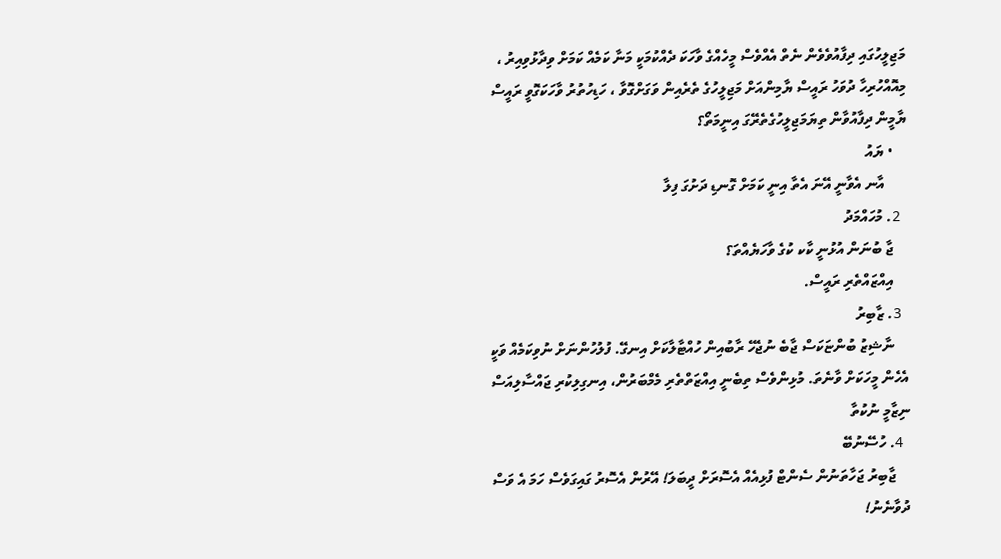މަޖިލީހުގައި ދިފާއުވެވެން ނެތް އެއްވެސް މީހެއްގެ ވާހަކަ ދެއްކުމަކީ މަނާ ކަމެއް ކަމަށް ވިދާޅުވިއިރު ، މިއޮއްހުރިހާ ދުވަހު ރައީސް ޔާމިންއަށް މަޖިލީހުގެ ތެރެއިން ވަގަށްގޮވާ ، ހަޑިހުތުރު ވާހަކަގޮވީ ރައީސް ޔާމީން ދިފާއުވާން ތިޔަމަޖިލީހުގެތެރޭގަ އިނީމަތޯ؟
    • ޔައު
      އާނ އެވާނީ އޭނަ އެތާ އިނީ ކަމަށް ގޮނޑި ދަށުގަ ފިލާ
  2. މުހައްމަދު
    ޖާ ބުނަން އުޅުނީ ކާކ ކުގެ ވާހަޔެއްތަ؟
    އިއްޒައްތެރި ރައީސް.
  3. ޒާބިރު
    ނާޝިޒު ބުންޏަކަސް ޖާބެ ނުޖެހޭ ރާބުއިން ހުއްޓާލާކަށް އިނގޭ. ފުލުހުންނަށް ނުވިކަމެއް ވަކީ އެހެން މީހަކަށް ވާނެތަ. މުޅިންވެސް ތިބެނީ އިއްޒަތްތެރި މެމްބަރުން، އިނގިލިކުރި ޖައްސާލިއަސް ނިޒާމީ ނުކުތާ
  4. ހުސޭނުބޭ
    ޖާބިރު ޖަހާތަނުން ސެންޓް ފުޅިއެއް އެސޮރަށް ދީބަލަ! އޭރުން އެސޮރު ގައިގަވެސް ހަމަ އެ ވަސް ދުވާނެނު!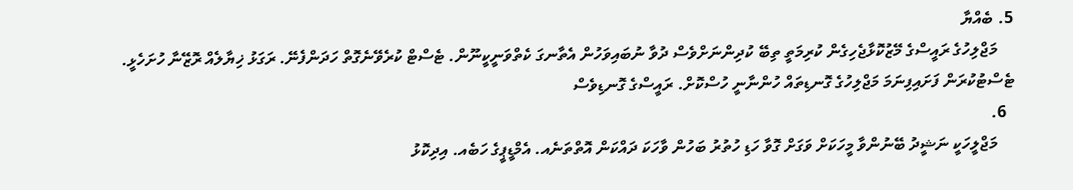5. ބެއްޔާ
    މަޖްލިހުގެ ރައީސްގެ މޭޒުކޮޅާޖެހިގެން ކުރިމަތީ ތިބޭ ކުދިންނަށްވެސް ދުވާ ނުބައިވަހުން އެތާނގަ ކެތްވަނީކީނޫން. ޓެސްޓް ކުރެވޭނެގޮތް ހަދަންފެނޭ. ރަގަޅު ޚިޔާލެއް ރޮޒޭނާ ހުށަހެޅީ. ޓެސްޓުކުރަން ފަށައިފިނަމަ މަޖްލިހުގެ ގޮނޑިތައް ހުންނާނީ ހުސްކޮށް. ރައީސްގެ ގޮނޑިވެސް
  6.
    މަޖްލީހަކީ ނަޝީދު ބޭނުންވާ މީހަކަށް ވަގަށް ގޮވާ ހަޑި ހުތުރު ބަހުން ވާހަކަ ދައްކަން އޮތްތަނެއ. އެމްޑީޕީގެ ހަބެއ. އިދިކޮޅު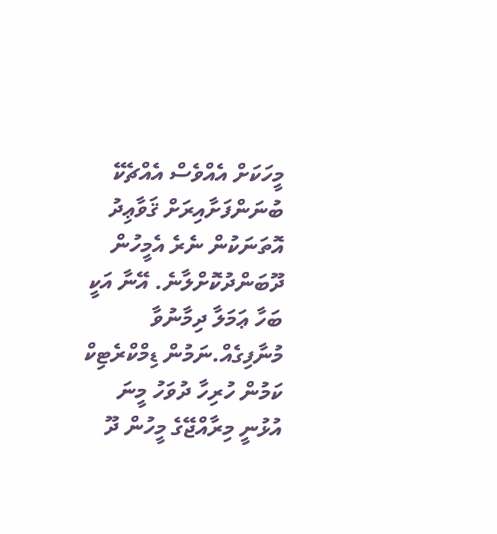މީހަކަށް އެއްވެސް އެއްޗެކޭ ބުނަންފަށާއިރަށް ޤަވާޢިދު އޮތަނަކުން ނެރެ އެމީހުން ދޫބަންދުކޮށްލާނެ. އޭނާ އަކީ ބަހާ ޢަމަލާ ދިމާނުވާ މުނާފިގެއް.ނަމުން ޑިމްކްރެޓިކް ކަމުން ހުރިހާ ދުވަހު މީނަ އުޅުނީ މިރާއްޖޭގެ މީހުން ދޫ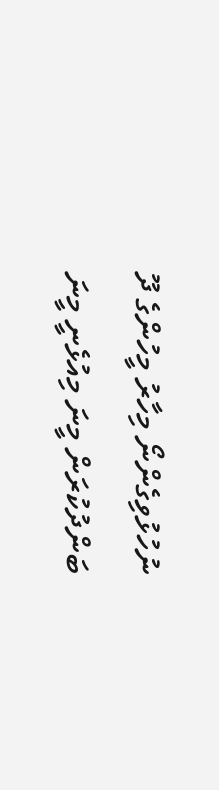ނުހުޅުވިގެންނޯ މިހާރު މީހުންގެ ދޫ ބަންދުކުރަން މީނަ މިއުޅެނީ މީނަ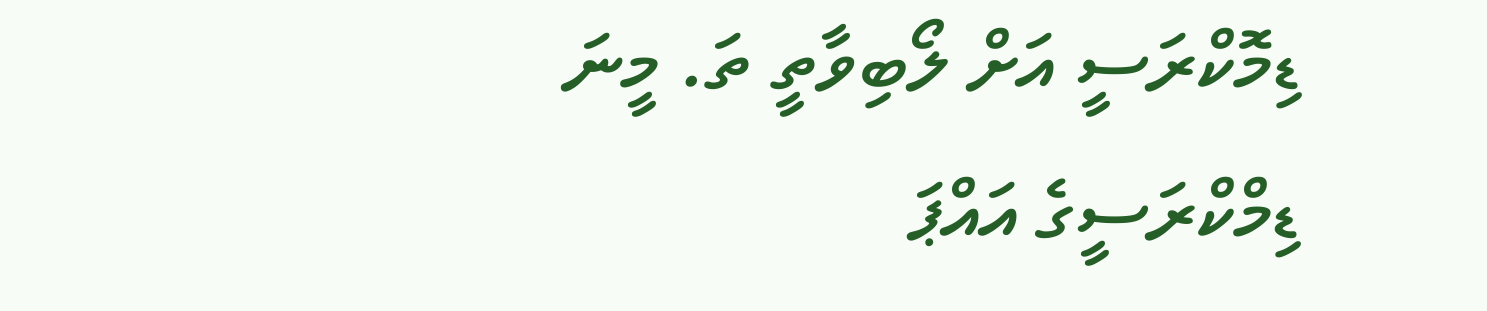ޑިމޮކްރަސީ އަށް ލޯބިވާތީ ތަ. މީނަ ޑިމްކްރަސީގެ އައްޕަ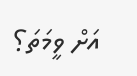އަށް ވީމަތަ؟